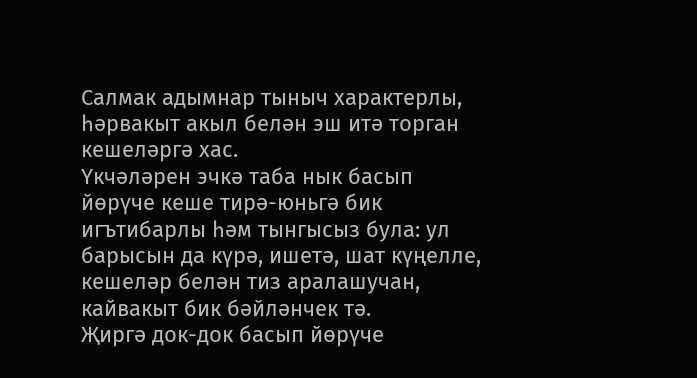Салмак адымнар тыныч характерлы, һәрвакыт акыл белән эш итә торган кешеләргә хас.
Үкчәләрен эчкә таба нык басып йөрүче кеше тирә-юньгә бик игътибарлы һәм тынгысыз була: ул барысын да күрә, ишетә, шат күңелле, кешеләр белән тиз аралашучан, кайвакыт бик бәйләнчек тә.
Җиргә док-док басып йөрүче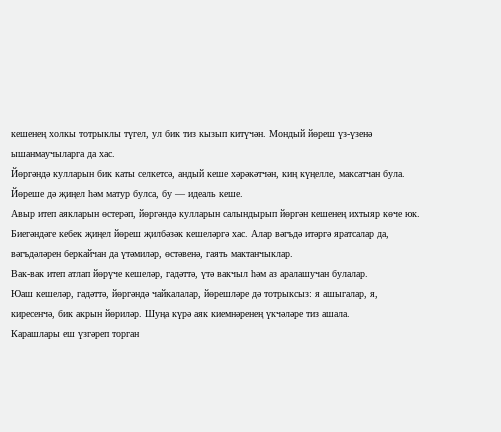кешенең холкы тотрыклы түгел, ул бик тиз кызып китүчән. Мондый йөреш үз-үзенә ышанмаучыларга да хас.
Йөргәндә кулларын бик каты селкетсә, андый кеше хәрәкәтчән, киң күңелле, максатчан була. Йөреше дә җиңел һәм матур булса, бу — идеаль кеше.
Авыр итеп аякларын өстерәп, йөргәндә кулларын салындырып йөргән кешенең ихтыяр көче юк.
Биегәндәге кебек җиңел йөреш җилбәзәк кешеләргә хас. Алар вәгъдә итәргә яратсалар да, вәгъдәләрен беркайчан да үтәмиләр, өстәвенә, гаять мактанчыклар.
Вак-вак итеп атлап йөрүче кешеләр, гадәттә, үтә вакчыл һәм аз аралашучан булалар.
Юаш кешеләр, гадәттә, йөргәндә чайкалалар, йөрешләре дә тотрыксыз: я ашыгалар, я, киресенчә, бик акрын йөриләр. Шуңа күрә аяк киемнәренең үкчәләре тиз ашала.
Карашлары еш үзгәреп торган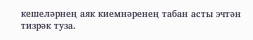кешеләрнең аяк киемнәренең табан асты эчтән тизрәк туза.